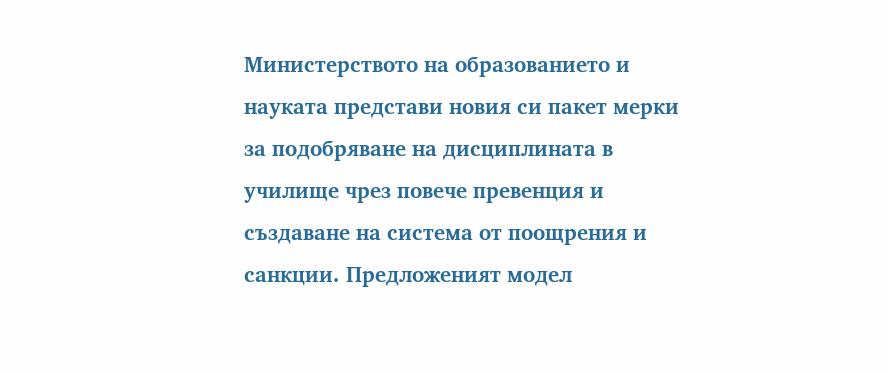Министерството на образованието и науката представи новия си пакет мерки за подобряване на дисциплината в училище чрез повече превенция и създаване на система от поощрения и санкции. Предложеният модел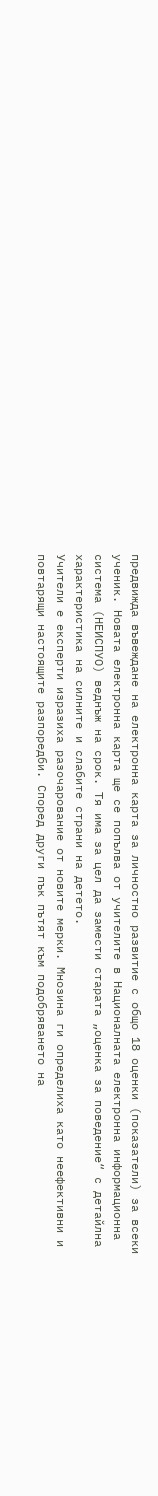предвижда въвеждане на електронна карта за личностно развитие с общо 18 оценки (показатели) за всеки ученик. Новата електронна карта ще се попълва от учителите в Националната електронна информационна система (НЕИСПУО) веднъж на срок. Тя има за цел да замести старата „оценка за поведение“ с детайлна характеристика на силните и слабите страни на детето.
Учители е експерти изразиха разочарование от новите мерки. Мнозина ги определиха като неефективни и повтарящи настоящите разпоредби. Според други пък пътят към подобряването на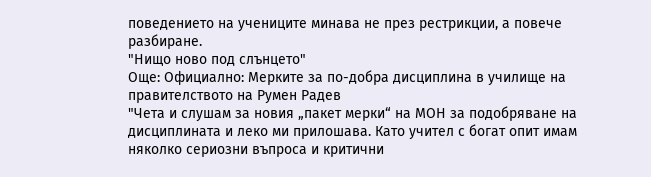поведението на учениците минава не през рестрикции, а повече разбиране.
"Нищо ново под слънцето"
Още: Официално: Мерките за по-добра дисциплина в училище на правителството на Румен Радев
"Чета и слушам за новия „пакет мерки“ на МОН за подобряване на дисциплината и леко ми прилошава. Като учител с богат опит имам няколко сериозни въпроса и критични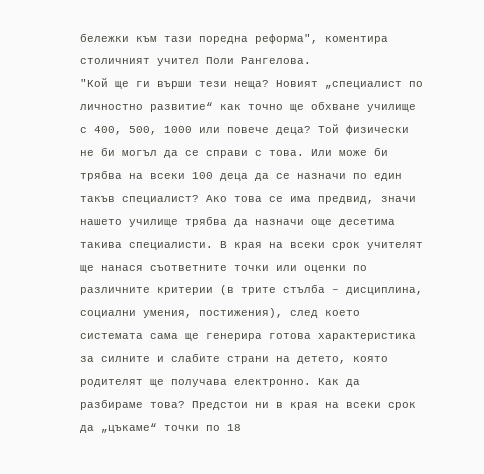бележки към тази поредна реформа", коментира столичният учител Поли Рангелова.
"Кой ще ги върши тези неща? Новият „специалист по личностно развитие“ как точно ще обхване училище с 400, 500, 1000 или повече деца? Той физически не би могъл да се справи с това. Или може би трябва на всеки 100 деца да се назначи по един такъв специалист? Ако това се има предвид, значи нашето училище трябва да назначи още десетима такива специалисти. В края на всеки срок учителят ще нанася съответните точки или оценки по различните критерии (в трите стълба – дисциплина, социални умения, постижения), след което системата сама ще генерира готова характеристика за силните и слабите страни на детето, която родителят ще получава електронно. Как да разбираме това? Предстои ни в края на всеки срок да „цъкаме“ точки по 18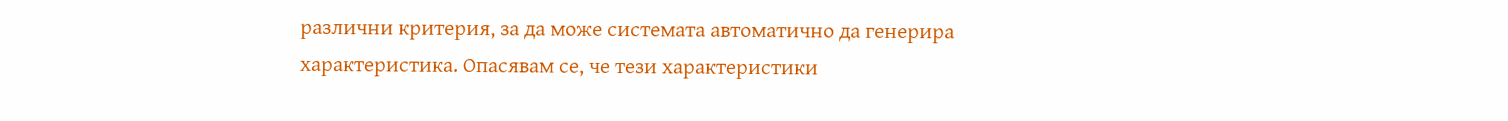различни критерия, за да може системата автоматично да генерира характеристика. Опасявам се, че тези характеристики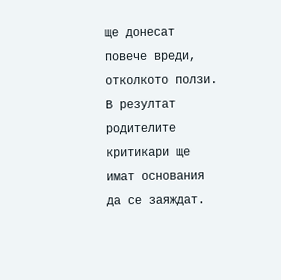ще донесат повече вреди, отколкото ползи. В резултат родителите критикари ще имат основания да се заяждат.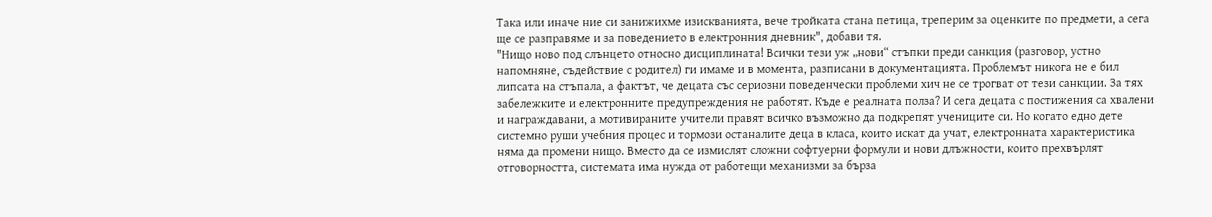Така или иначе ние си занижихме изискванията, вече тройката стана петица, треперим за оценките по предмети, а сега ще се разправяме и за поведението в електронния дневник", добави тя.
"Нищо ново под слънцето относно дисциплината! Всички тези уж „нови“ стъпки преди санкция (разговор, устно напомняне, съдействие с родител) ги имаме и в момента, разписани в документацията. Проблемът никога не е бил липсата на стъпала, а фактът, че децата със сериозни поведенчески проблеми хич не се трогват от тези санкции. За тях забележките и електронните предупреждения не работят. Къде е реалната полза? И сега децата с постижения са хвалени и награждавани, а мотивираните учители правят всичко възможно да подкрепят учениците си. Но когато едно дете системно руши учебния процес и тормози останалите деца в класа, които искат да учат, електронната характеристика няма да промени нищо. Вместо да се измислят сложни софтуерни формули и нови длъжности, които прехвърлят отговорността, системата има нужда от работещи механизми за бърза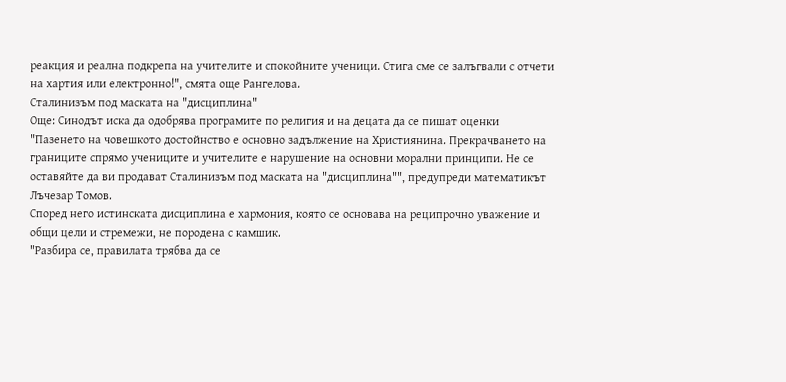реакция и реална подкрепа на учителите и спокойните ученици. Стига сме се залъгвали с отчети на хартия или електронно!", смята още Рангелова.
Сталинизъм под маската на "дисциплина"
Още: Синодът иска да одобрява програмите по религия и на децата да се пишат оценки
"Пазенето на човешкото достойнство е основно задължение на Християнина. Прекрачването на границите спрямо учениците и учителите е нарушение на основни морални принципи. Не се оставяйте да ви продават Сталинизъм под маската на "дисциплина"", предупреди математикът Лъчезар Томов.
Според него истинската дисциплина е хармония, която се основава на реципрочно уважение и общи цели и стремежи, не породена с камшик.
"Разбира се, правилата трябва да се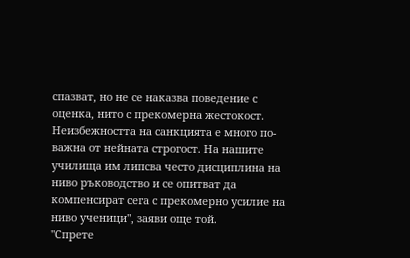спазват, но не се наказва поведение с оценка, нито с прекомерна жестокост. Неизбежността на санкцията е много по-важна от нейната строгост. На нашите училища им липсва често дисциплина на ниво ръководство и се опитват да компенсират сега с прекомерно усилие на ниво ученици", заяви още той.
"Спрете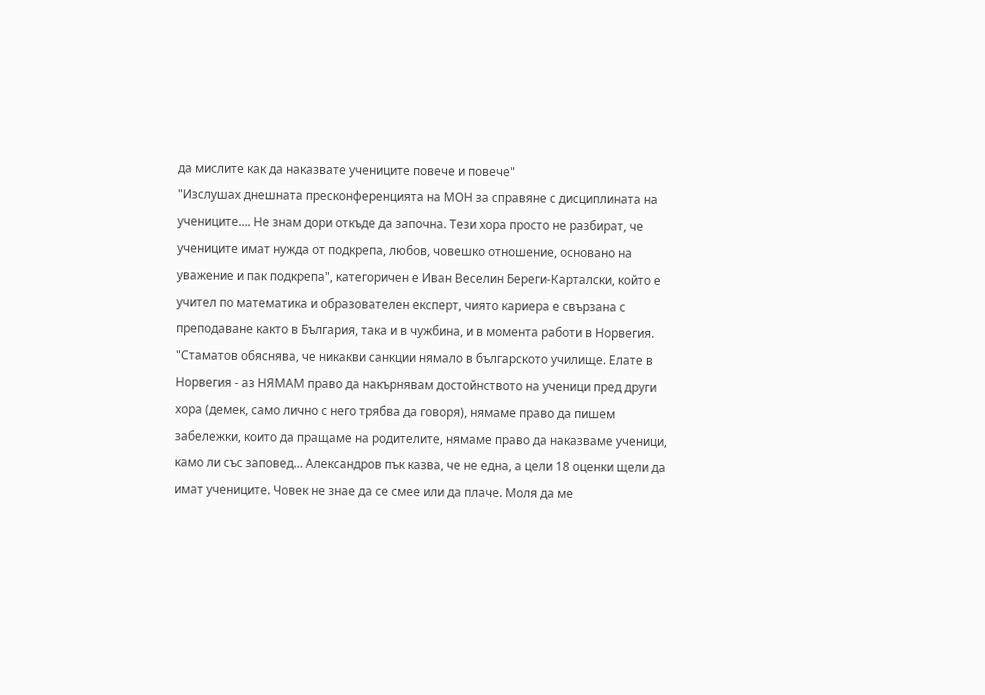да мислите как да наказвате учениците повече и повече"
"Изслушах днешната пресконференцията на МОН за справяне с дисциплината на учениците…. Не знам дори откъде да започна. Тези хора просто не разбират, че учениците имат нужда от подкрепа, любов, човешко отношение, основано на уважение и пак подкрепа", категоричен е Иван Веселин Береги-Карталски, който е учител по математика и образователен експерт, чиято кариера е свързана с преподаване както в България, така и в чужбина, и в момента работи в Норвегия.
"Стаматов обяснява, че никакви санкции нямало в българското училище. Елате в Норвегия - аз НЯМАМ право да накърнявам достойнството на ученици пред други хора (демек, само лично с него трябва да говоря), нямаме право да пишем забележки, които да пращаме на родителите, нямаме право да наказваме ученици, камо ли със заповед… Александров пък казва, че не една, а цели 18 оценки щели да имат учениците. Човек не знае да се смее или да плаче. Моля да ме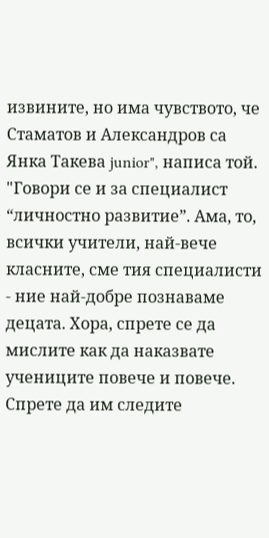извините, но има чувството, че Стаматов и Александров са Янка Такева junior", написа той.
"Говори се и за специалист “личностно развитие”. Ама, то, всички учители, най-вече класните, сме тия специалисти - ние най-добре познаваме децата. Хора, спрете се да мислите как да наказвате учениците повече и повече. Спрете да им следите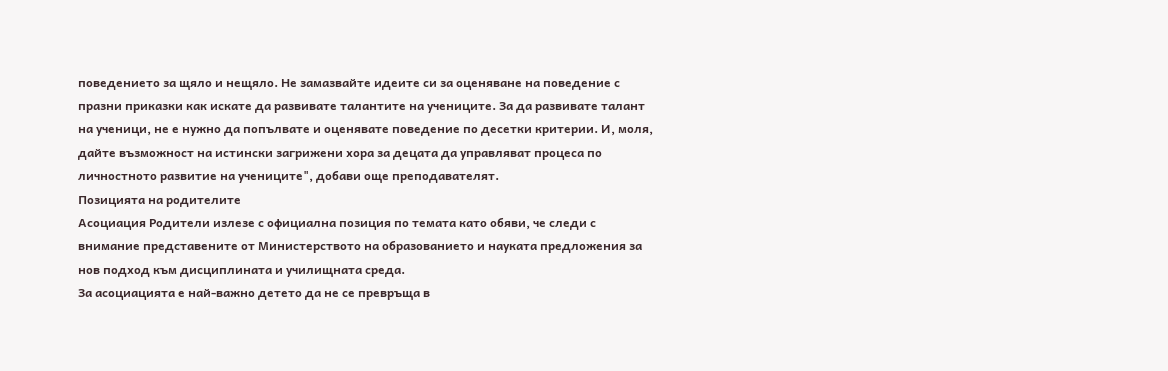поведението за щяло и нещяло. Не замазвайте идеите си за оценяване на поведение с празни приказки как искате да развивате талантите на учениците. За да развивате талант на ученици, не е нужно да попълвате и оценявате поведение по десетки критерии. И, моля, дайте възможност на истински загрижени хора за децата да управляват процеса по личностното развитие на учениците", добави още преподавателят.
Позицията на родителите
Асоциация Родители излезе с официална позиция по темата като обяви, че следи с внимание представените от Министерството на образованието и науката предложения за нов подход към дисциплината и училищната среда.
За асоциацията е най-важно детето да не се превръща в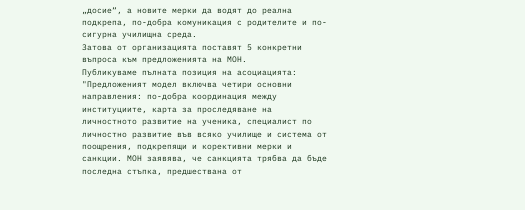„досие“, а новите мерки да водят до реална подкрепа, по-добра комуникация с родителите и по-сигурна училищна среда.
Затова от организацията поставят 5 конкретни въпроса към предложенията на МОН.
Публикуваме пълната позиция на асоциацията:
"Предложеният модел включва четири основни направления: по-добра координация между институциите, карта за проследяване на личностното развитие на ученика, специалист по личностно развитие във всяко училище и система от поощрения, подкрепящи и корективни мерки и санкции. МОН заявява, че санкцията трябва да бъде последна стъпка, предшествана от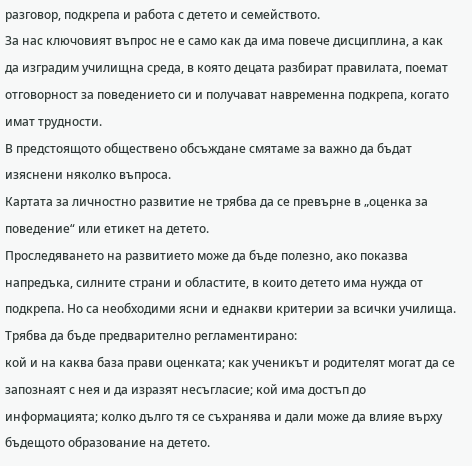разговор, подкрепа и работа с детето и семейството.
За нас ключовият въпрос не е само как да има повече дисциплина, а как да изградим училищна среда, в която децата разбират правилата, поемат отговорност за поведението си и получават навременна подкрепа, когато имат трудности.
В предстоящото обществено обсъждане смятаме за важно да бъдат изяснени няколко въпроса.
Картата за личностно развитие не трябва да се превърне в „оценка за поведение“ или етикет на детето.
Проследяването на развитието може да бъде полезно, ако показва напредъка, силните страни и областите, в които детето има нужда от подкрепа. Но са необходими ясни и еднакви критерии за всички училища.
Трябва да бъде предварително регламентирано:
кой и на каква база прави оценката; как ученикът и родителят могат да се запознаят с нея и да изразят несъгласие; кой има достъп до информацията; колко дълго тя се съхранява и дали може да влияе върху бъдещото образование на детето.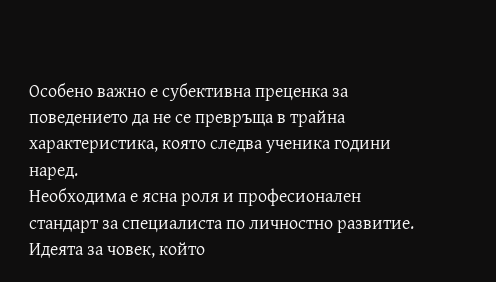Особено важно е субективна преценка за поведението да не се превръща в трайна характеристика, която следва ученика години наред.
Необходима е ясна роля и професионален стандарт за специалиста по личностно развитие.
Идеята за човек, който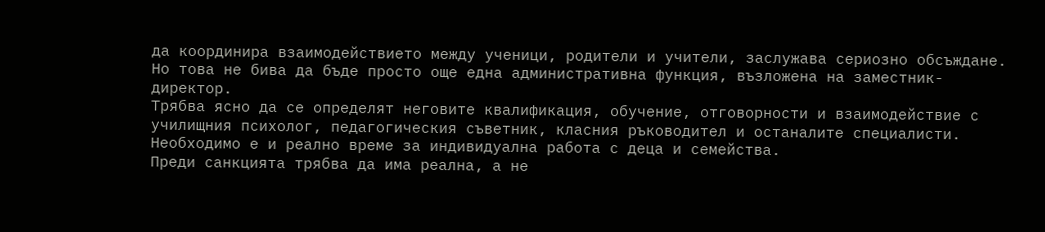да координира взаимодействието между ученици, родители и учители, заслужава сериозно обсъждане.
Но това не бива да бъде просто още една административна функция, възложена на заместник-директор.
Трябва ясно да се определят неговите квалификация, обучение, отговорности и взаимодействие с училищния психолог, педагогическия съветник, класния ръководител и останалите специалисти. Необходимо е и реално време за индивидуална работа с деца и семейства.
Преди санкцията трябва да има реална, а не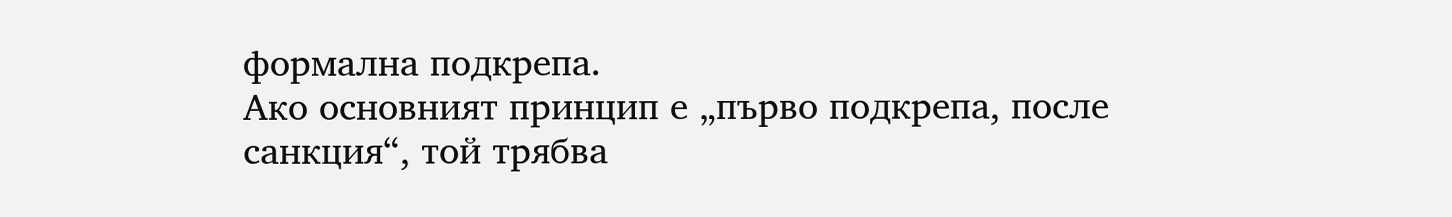формална подкрепа.
Ако основният принцип е „първо подкрепа, после санкция“, той трябва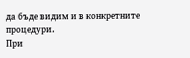да бъде видим и в конкретните процедури.
При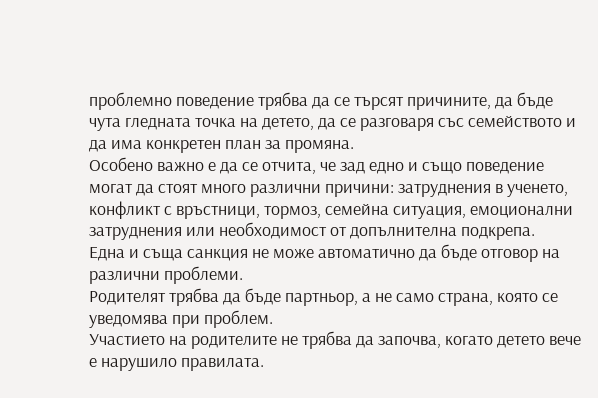проблемно поведение трябва да се търсят причините, да бъде чута гледната точка на детето, да се разговаря със семейството и да има конкретен план за промяна.
Особено важно е да се отчита, че зад едно и също поведение могат да стоят много различни причини: затруднения в ученето, конфликт с връстници, тормоз, семейна ситуация, емоционални затруднения или необходимост от допълнителна подкрепа.
Една и съща санкция не може автоматично да бъде отговор на различни проблеми.
Родителят трябва да бъде партньор, а не само страна, която се уведомява при проблем.
Участието на родителите не трябва да започва, когато детето вече е нарушило правилата.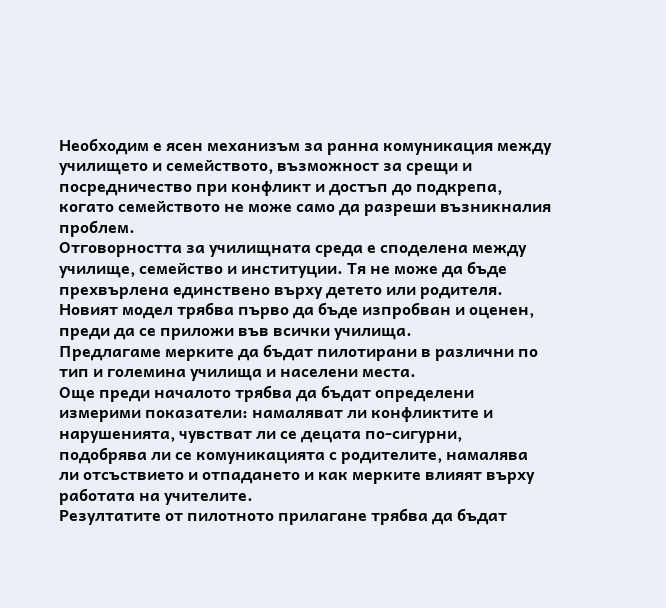Необходим е ясен механизъм за ранна комуникация между училището и семейството, възможност за срещи и посредничество при конфликт и достъп до подкрепа, когато семейството не може само да разреши възникналия проблем.
Отговорността за училищната среда е споделена между училище, семейство и институции. Тя не може да бъде прехвърлена единствено върху детето или родителя.
Новият модел трябва първо да бъде изпробван и оценен, преди да се приложи във всички училища.
Предлагаме мерките да бъдат пилотирани в различни по тип и големина училища и населени места.
Още преди началото трябва да бъдат определени измерими показатели: намаляват ли конфликтите и нарушенията, чувстват ли се децата по-сигурни, подобрява ли се комуникацията с родителите, намалява ли отсъствието и отпадането и как мерките влияят върху работата на учителите.
Резултатите от пилотното прилагане трябва да бъдат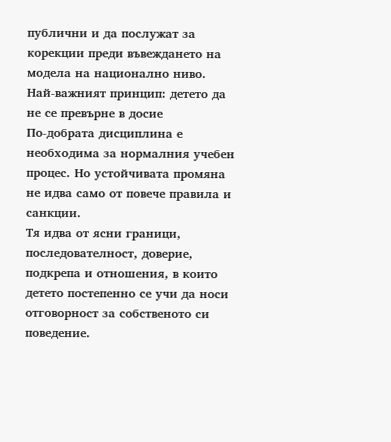публични и да послужат за корекции преди въвеждането на модела на национално ниво.
Най-важният принцип: детето да не се превърне в досие
По-добрата дисциплина е необходима за нормалния учебен процес. Но устойчивата промяна не идва само от повече правила и санкции.
Тя идва от ясни граници, последователност, доверие, подкрепа и отношения, в които детето постепенно се учи да носи отговорност за собственото си поведение.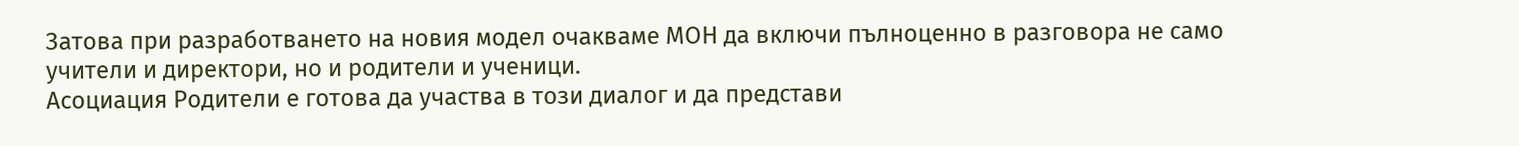Затова при разработването на новия модел очакваме МОН да включи пълноценно в разговора не само учители и директори, но и родители и ученици.
Асоциация Родители е готова да участва в този диалог и да представи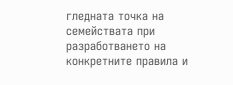гледната точка на семействата при разработването на конкретните правила и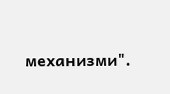механизми".